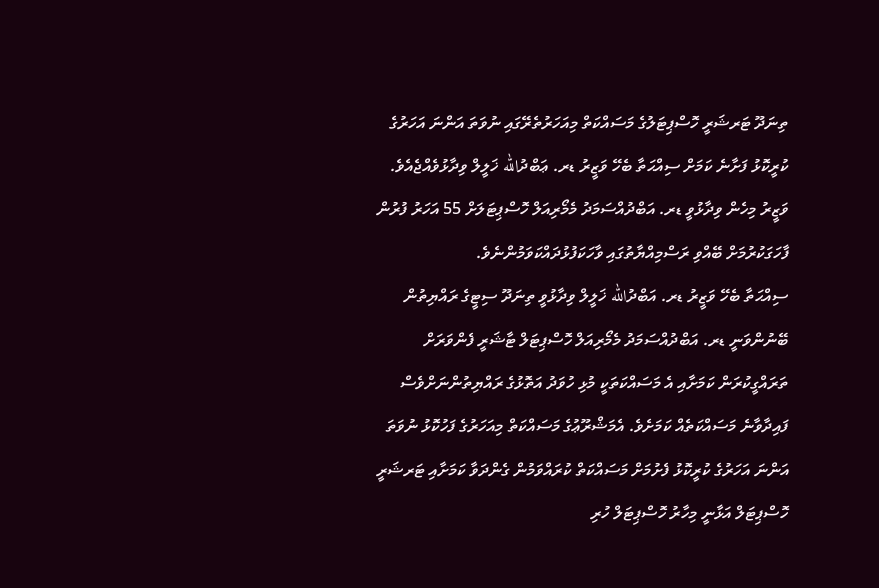ތިނަދޫ ޓަރޝަރީ ހޮސްޕިޓަލުގެ މަސައްކަތް މިއަހަރުތެރޭގައި ނުވަތަ އަންނަ އަހަރުގެ ކުރީކޮޅު ފަށާނެ ކަމަށް ސިއްޙަތާ ބެހޭ ވަޒީރު ޑރ. ޢަބްދުالله ޚަލީލް ވިދާޅުވެއްޖެއެވެ.
ވަޒީރު މިހެން ވިދާޅުވީ ޑރ. އަބްދުއްސަމަދު މެމޯރިއަލް ހޮސްޕިޓަލަށް 55 އަހަރު ފުރުން ފާހަގަކުރުމަށް ބޭއްވި ރަސްމިއްޔާތުގައި ވާހަކަފުޅުދައްކަވަމުންނެވެ.
ސިއްޙަތާ ބެހޭ ވަޒީރު ޑރ. އަބްދުالله ޚަލީލް ވިދާޅުވީ ތިނަދޫ ސިޓީގެ ރައްޔިތުން ބޭނުންވަނީ ޑރ. އަބްދުއްސަމަދު މެމޯރިއަލް ހޮސްޕިޓަލް ޓާޝަރީ ފެންވަރަށް ތަރައްގީކުރަން ކަމަށާއި އެ މަސައްކަތަކީ މުޅި ހުވަދު އަތޮޅުގެ ރައްޔިތުންނަށްވެސް ފައިދާވާނެ މަސައްކަތެއް ކަމަށެވެ. އެމަޝްރޫޢުގެ މަސައްކަތް މިއަހަރުގެ ފަހުކޮޅު ނުވަތަ އަންނަ އަހަރުގެ ކުރީކޮޅު ފެށުމަށް މަސައްކަތް ކުރައްވަމުން ގެންދަވާ ކަމަށާއި ޓަރޝަރީ ހޮސްޕިޓަލް އަޅާނީ މިހާރު ހޮސްޕިޓަލް ހުރި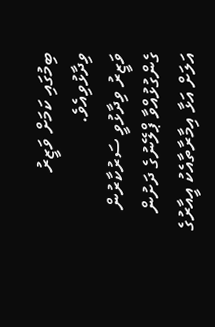ބިމުގައި ކަމަށް ވަޒީރު ވިދާޅުވިއެވެ.
ވަޒީރު ވިދާޅުވީ ސަރުކާރުން ގެންގުޅުއްވާ ޕްލޭނުގެ ދަށުން އަލަށް އަޅާ އިމާރާތާއެކު އީއާރުގެ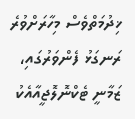ޚިދުމަތްވެސް މިހާރަށްވުރެ ރަނގަޅު ފެންވަރުގައި، ޒަމާނީ ޓެކްނޮލޮޖީއާއެކު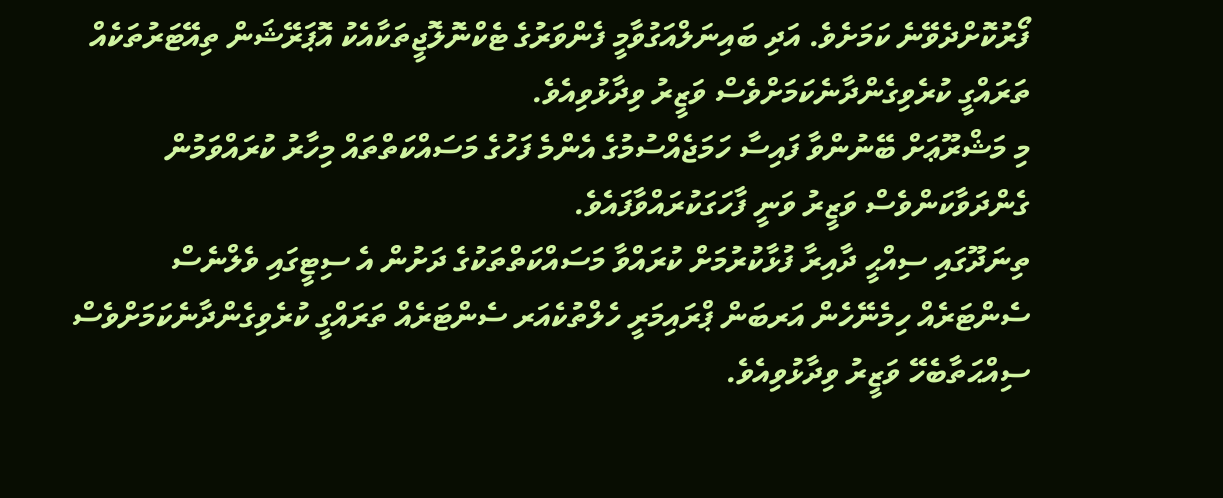ފޯރުކޮށްދެވޭނެ ކަމަށެވެ. އަދި ބައިނަލްއަގުވާމީ ފެންވަރުގެ ޓެކްނޮލޮޖީތަކާއެކު އޮޕަރޭޝަން ތިއޭޓަރުތަކެއް ތަރައްގީ ކުރެވިގެންދާނެކަމަށްވެސް ވަޒީރު ވިދާޅުވިއެވެ.
މި މަޝްރޫޢަށް ބޭނުންވާ ފައިސާ ހަމަޖެއްސުމުގެ އެންމެ ފަހުގެ މަސައްކަތްތައް މިހާރު ކުރައްވަމުން ގެންދަވާކަންވެސް ވަޒީރު ވަނީ ފާހަގަކުރައްވާފައެވެ.
ތިނަދޫގައި ސިއްޙީ ދާއިރާ ފުޅާކުރުމަށް ކުރައްވާ މަސައްކަތްތަކުގެ ދަށުން އެ ސިޓީގައި ވެލްނެސް ސެންޓަރެއް ހިމެނޭހެން އަރބަން ޕްރައިމަރީ ހެލްތުކެއަރ ސެންޓަރެއް ތަރައްގީ ކުރެވިގެންދާނެކަމަށްވެސް ސިއްޙަތާބެހޭ ވަޒީރު ވިދާޅުވިއެވެ.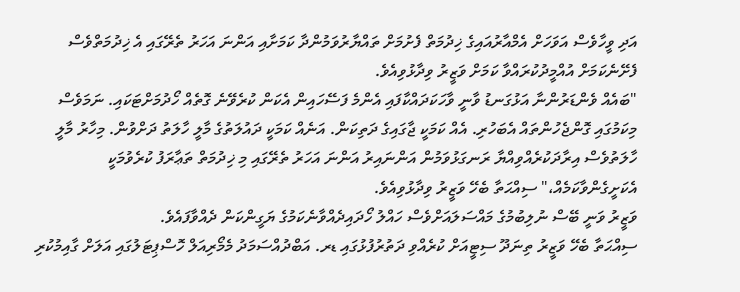އަދި ވީހާވެސް އަވަހަށް އެމްއާރުއައިގެ ޚިދުމަތް ފެށުމަށް ތައްޔާރުވަމުންދާ ކަމަށާއި އަންނަ އަހަރު ތެރޭގައި އެ ޚިދުމަތްވެސް ފެށޭނެކަމަށް އުއްމީދުކުރައްވާ ކަމަށް ވަޒީރު ވިދާޅުވިއެވެ.
"ބައެއް ވެންޑަރުންނާ އަޅުގަނޑު ވާނީ ވާހަކަދައްކާފައި އެންމެ ފަސޭހައިން އެކަން ކުރެވޭނެ ގޮތެއް ހޯދުމަށްޓަކައި. ނަމަވެސް މިކަމުގައި ގޮންޖެހުންތައް އެބަހުރި. އެއް ކަމަކީ ޖާގައިގެ ދަތިކަން. އަނެއް ކަމަކީ ދައުލަތުގެ މާލީ ހާލަތު ދަށްވުން. މިހާރު މާލީ ހާލަތުވެސް އިރާދަކުރެއްވިއްޔާ ރަނގަޅުވަމުން އަންނައިރު އަންނަ އަހަރު ތެރޭގައި މި ޚިދުމަތް ތަޢާރަފު ކުރެވުމަކީ އެކަށީގެންވާކަމެއް،" ސިއްޙަތާ ބެހޭ ވަޒީރު ވިދާޅުވިއެވެ.
ވަޒީރު ވަނީ ބޭސް ނުލިބުމުގެ މައްސަލައަށްވެސް ހައްލު ހޯދައިދެއްވާނެކަމުގެ ޔަގީންކަން ދެއްވާފައެވެ.
ސިއްޙަތާ ބެހޭ ވަޒީރު ތިނަދޫ ސިޓީއަށް ކުރެއްވި ދަތުރުފުޅުގައި ޑރ. އަބްދުއްސަމަދު މެމޯރިއަލް ހޮސްޕިޓަލުގައި އަލަށް ގާއިމުކުރި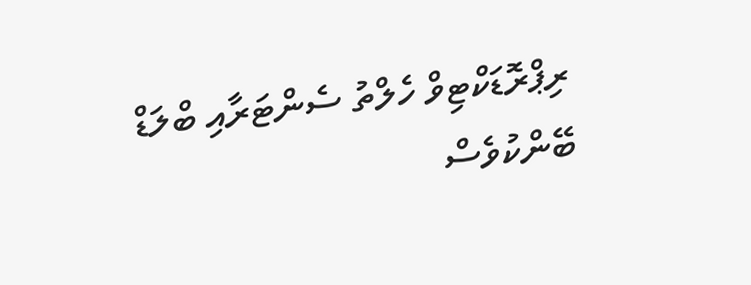ރިޕްރޮޑަކްޓިވް ހެލްތު ސެންޓަރާއި ބްލަޑް ބޭންކުވެސް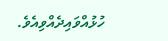ހުޅުއްވައިދެއްވިއެވެ.